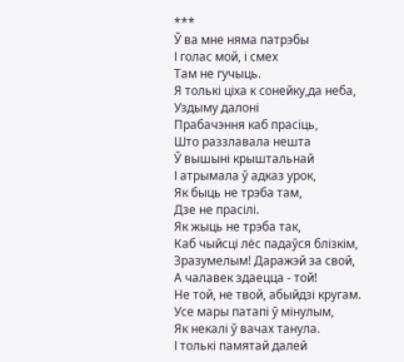***
Ў ва мне няма патрэбы
І голас мой, і смех
Там не гучыць.
Я толькі ціха к сонейку,да неба,
Уздыму далоні
Прабачэння каб прасіць,
Што раззлавала нешта
Ў вышыні крыштальнай
І атрымала ў адказ урок,
Як быць не трэба там,
Дзе не прасілі.
Як жыць не трэба так,
Каб чыйсці лёс падаўся блізкім,
Зразумелым! Даражэй за свой,
А чалавек здаецца - той!
Не той, не твой, абыйдзі кругам.
Усе мары патапі ў мінулым,
Як некалі ў вачах танула.
І толькі памятай далей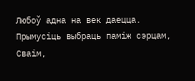Любоў адна на век даецца.
Прымусіць выбраць паміж сэрцам,
Сваім,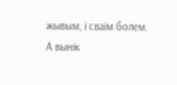жывым, і сваім болем.
А вынік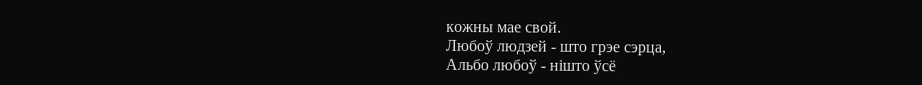кожны мае свой.
Любоў людзей - што грэе сэрца,
Альбо любоў - нішто ўсё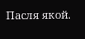Пасля якой.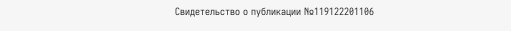Свидетельство о публикации №119122201106